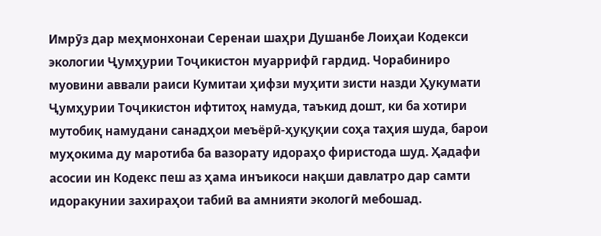Имрӯз дар меҳмонхонаи Серенаи шаҳри Душанбе Лоиҳаи Кодекси экологии Ҷумҳурии Тоҷикистон муаррифӣ гардид. Чорабиниро муовини аввали раиси Кумитаи ҳифзи муҳити зисти назди Ҳукумати Ҷумҳурии Тоҷикистон ифтитоҳ намуда, таъкид дошт, ки ба хотири мутобиқ намудани санадҳои меъёрӣ-ҳуқуқии соҳа таҳия шуда, барои муҳокима ду маротиба ба вазорату идораҳо фиристода шуд. Ҳадафи асосии ин Кодекс пеш аз ҳама инъикоси нақши давлатро дар самти идоракунии захираҳои табиӣ ва амнияти экологӣ мебошад.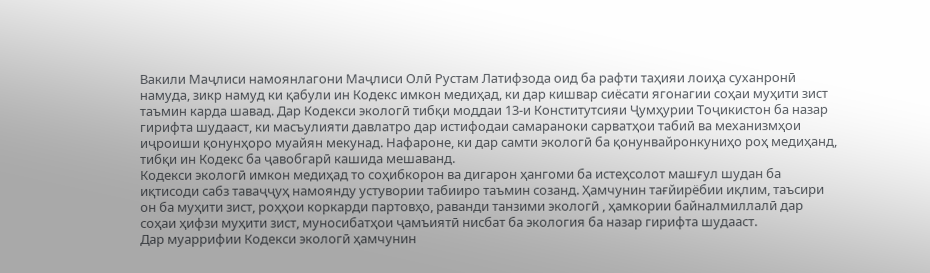Вакили Маҷлиси намоянлагони Маҷлиси Олӣ Рустам Латифзода оид ба рафти таҳияи лоиҳа суханронӣ намуда, зикр намуд ки қабули ин Кодекс имкон медиҳад, ки дар кишвар сиёсати ягонагии соҳаи муҳити зист таъмин карда шавад. Дар Кодекси экологӣ тибқи моддаи 13-и Конститутсияи Ҷумҳурии Тоҷикистон ба назар гирифта шудааст, ки масъулияти давлатро дар истифодаи самараноки сарватҳои табиӣ ва механизмҳои иҷроиши қонунҳоро муайян мекунад. Нафароне, ки дар самти экологӣ ба қонунвайронкуниҳо роҳ медиҳанд, тибқи ин Кодекс ба ҷавобгарӣ кашида мешаванд.
Кодекси экологӣ имкон медиҳад то соҳибкорон ва дигарон ҳангоми ба истеҳсолот машғул шудан ба иқтисоди сабз таваҷҷуҳ намоянду устувории табииро таъмин созанд. Ҳамчунин тағйирёбии иқлим, таъсири он ба муҳити зист, роҳҳои коркарди партовҳо, раванди танзими экологӣ , ҳамкории байналмиллалӣ дар соҳаи ҳифзи муҳити зист, муносибатҳои ҷамъиятӣ нисбат ба экология ба назар гирифта шудааст.
Дар муаррифии Кодекси экологӣ ҳамчунин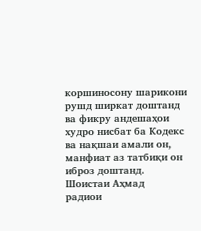коршиносону шарикони рушд ширкат доштанд ва фикру андешаҳои худро нисбат ба Кодекс ва нақшаи амали он, манфиат аз татбиқи он иброз доштанд.
Шоистаи Аҳмад
радиои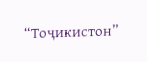“Тоҷикистон”